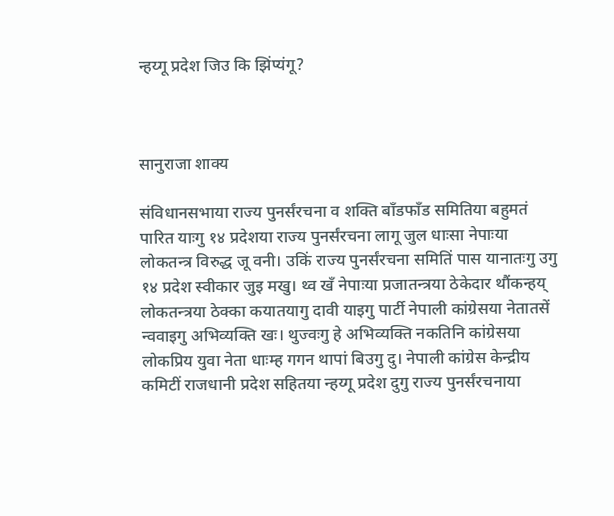न्हय्गू प्रदेश जिउ कि झिंप्यंगू?



सानुराजा शाक्य

संविधानसभाया राज्य पुनर्संरचना व शक्ति बाँडफाँड समितिया बहुमतं पारित याःगु १४ प्रदेशया राज्य पुनर्संरचना लागू जुल धाःसा नेपाःया लोकतन्त्र विरुद्ध जू वनी। उकिं राज्य पुनर्संरचना समितिं पास यानातःगु उगु १४ प्रदेश स्वीकार जुइ मखु। थ्व खँ नेपाःया प्रजातन्त्रया ठेकेदार थौंकन्हय् लोकतन्त्रया ठेक्का कयातयागु दावी याइगु पार्टी नेपाली कांग्रेसया नेतातसें न्ववाइगु अभिव्यक्ति खः। थुज्वःगु हे अभिव्यक्ति नकतिनि कांग्रेसया लोकप्रिय युवा नेता धाःम्ह गगन थापां बिउगु दु। नेपाली कांग्रेस केन्द्रीय कमिटीं राजधानी प्रदेश सहितया न्हय्गू प्रदेश दुगु राज्य पुनर्संरचनाया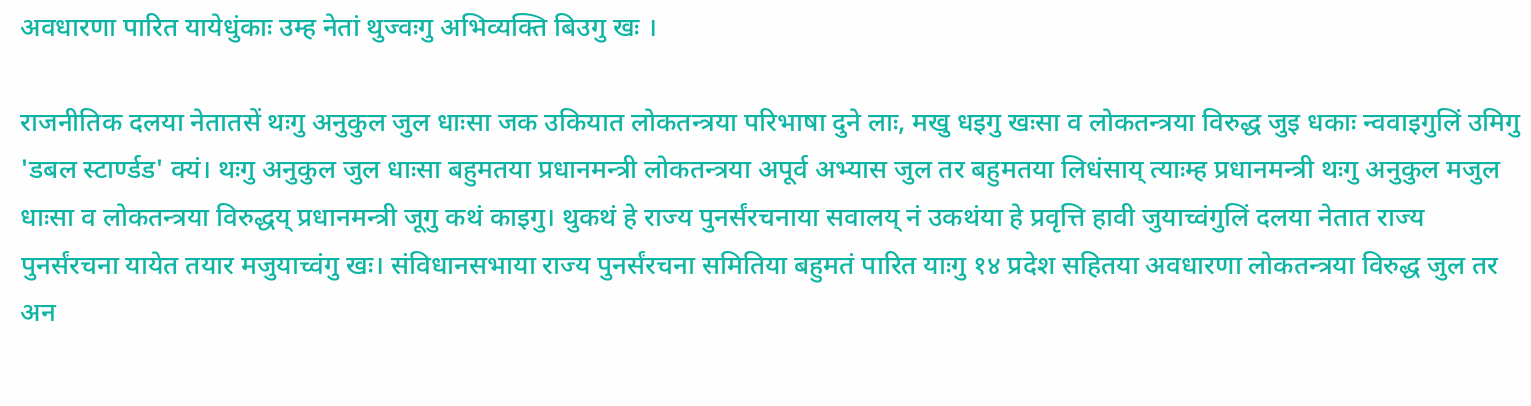अवधारणा पारित यायेधुंकाः उम्ह नेतां थुज्वःगु अभिव्यक्ति बिउगु खः ।

राजनीतिक दलया नेतातसें थःगु अनुकुल जुल धाःसा जक उकियात लोकतन्त्रया परिभाषा दुने लाः, मखु धइगु खःसा व लोकतन्त्रया विरुद्ध जुइ धकाः न्ववाइगुलिं उमिगु 'डबल स्टार्ण्डड' क्यं। थःगु अनुकुल जुल धाःसा बहुमतया प्रधानमन्त्री लोकतन्त्रया अपूर्व अभ्यास जुल तर बहुमतया लिधंसाय् त्याःम्ह प्रधानमन्त्री थःगु अनुकुल मजुल धाःसा व लोकतन्त्रया विरुद्धय् प्रधानमन्त्री जूगु कथं काइगु। थुकथं हे राज्य पुनर्संरचनाया सवालय् नं उकथंया हे प्रवृत्ति हावी जुयाच्वंगुलिं दलया नेतात राज्य पुनर्संरचना यायेत तयार मजुयाच्वंगु खः। संविधानसभाया राज्य पुनर्संरचना समितिया बहुमतं पारित याःगु १४ प्रदेश सहितया अवधारणा लोकतन्त्रया विरुद्ध जुल तर अन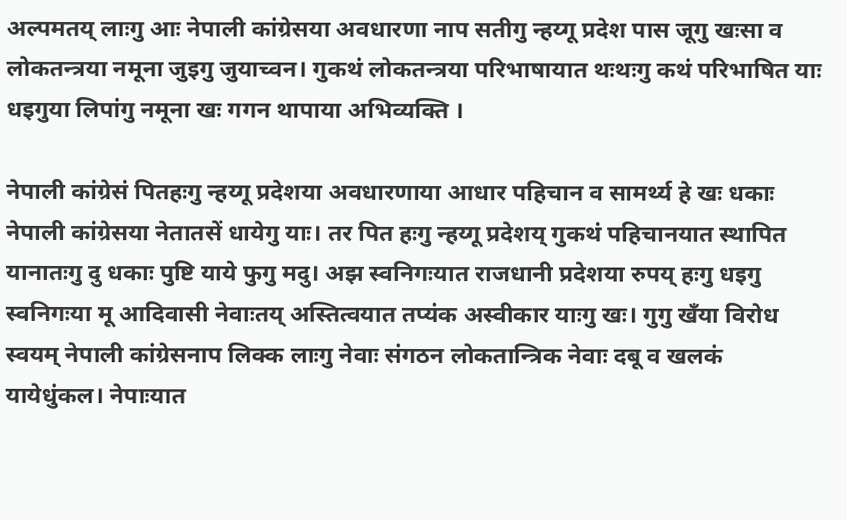अल्पमतय् लाःगु आः नेपाली कांग्रेसया अवधारणा नाप सतीगु न्हय्गू प्रदेश पास जूगु खःसा व लोकतन्त्रया नमूना जुइगु जुयाच्वन। गुकथं लोकतन्त्रया परिभाषायात थःथःगु कथं परिभाषित याः धइगुया लिपांगु नमूना खः गगन थापाया अभिव्यक्ति ।

नेपाली कांग्रेसं पितहःगु न्हय्गू प्रदेशया अवधारणाया आधार पहिचान व सामर्थ्य हे खः धकाः नेपाली कांग्रेसया नेतातसें धायेगु याः। तर पित हःगु न्हय्गू प्रदेशय् गुकथं पहिचानयात स्थापित यानातःगु दु धकाः पुष्टि याये फुगु मदु। अझ स्वनिगःयात राजधानी प्रदेशया रुपय् हःगु धइगु स्वनिगःया मू आदिवासी नेवाःतय् अस्तित्वयात तप्यंक अस्वीकार याःगु खः। गुगु खँया विरोध स्वयम् नेपाली कांग्रेसनाप लिक्क लाःगु नेवाः संगठन लोकतान्त्रिक नेवाः दबू व खलकं यायेधुंकल। नेपाःयात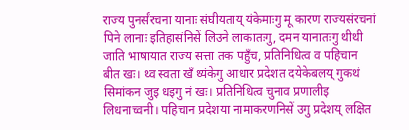राज्य पुनर्संरचना यानाः संघीयताय् यंकेमाःगु मू कारण राज्यसंरचनां पिने लानाः इतिहासंनिसें लिउने लाकातःगु, दमन यानातःगु थीथी जाति भाषायात राज्य सत्ता तक पहुँच, प्रतिनिधित्व व पहिचान बीत खः। थ्व स्वता खँ थ्यंकेगु आधार प्रदेशत दयेकेबलय् गुकथं सिमांकन जुइ धइगु नं खः। प्रतिनिधित्व चुनाव प्रणालीइ लिधनाच्वनी। पहिचान प्रदेशया नामाकरणनिसें उगु प्रदेशय् लक्षित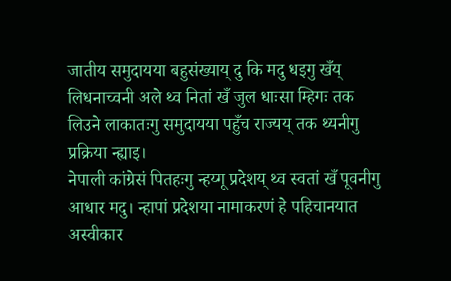जातीय समुदायया बहुसंख्याय् दु कि मदु धइगु खँय् लिधनाच्वनी अले थ्व नितां खँ जुल धाःसा म्हिगः तक लिउने लाकातःगु समुदायया पहुँच राज्यय् तक थ्यनीगु प्रक्रिया न्ह्याइ।
नेपाली कांग्रेसं पितहःगु न्हय्गू प्रदेशय् थ्व स्वतां खँ पूवनीगु आधार मदु। न्हापां प्रदेशया नामाकरणं हे पहिचानयात अस्वीकार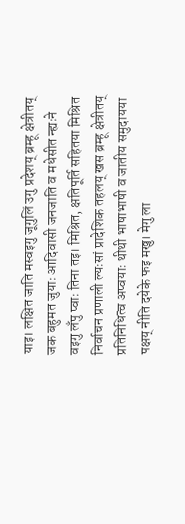याइ। लक्षित जाति मस्वइगु जूगुलिं उगु प्रदेशय् ब्रम्हू क्षेत्रीतय् जक बहुमत जुयाः आदिवासी जनजाति व मधेसीत न्ह्यःने वइगु लँपु प्वाः तिना तइ। मिश्रित, क्षतिपूर्ति सहितया मिश्रित निर्वाचन प्रणाली ल्यःसां प्रादेशिक तहलय् खस ब्रम्हू क्षेत्रीतय् प्रतिनिधित्व अप्वयाः थीथी भाषाभाषी व जातीय समुदायया पक्षय् नीति दयेके फइ मखु। मेगु ला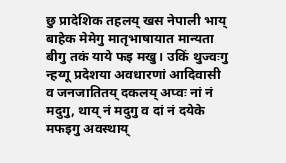छु प्रादेशिक तहलय् खस नेपाली भाय् बाहेक मेमेगु मातृभाषायात मान्यता बीगु तकं याये फइ मखु। उकिं थुज्वःगु न्हय्गू प्रदेशया अवधारणां आदिवासी व जनजातितय् दकलय् अप्वः नां नं मदुगु, थाय् नं मदुगु व दां नं दयेके मफइगु अवस्थाय्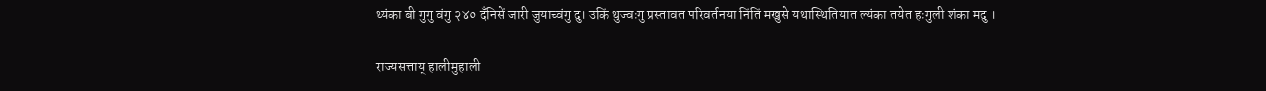थ्यंका बी गुगु वंगु २४० दँनिसें जारी जुयाच्वंगु दु। उकिं थुज्वःगु प्रस्तावत परिवर्तनया निंतिं मखुसे यथास्थितियात ल्यंका तयेत हःगुली शंका मदु ।

राज्यसत्ताय् हालीमुहाली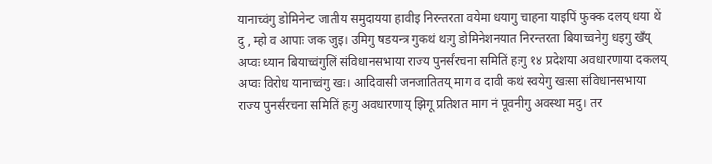यानाच्वंगु डोमिनेन्ट जातीय समुदायया हावीइ निरन्तरता वयेमा धयागु चाहना याइपिं फुक्क दलय् धया थें दु , म्हो व आपाः जक जुइ। उमिगु षडयन्त्र गुकथं थःगु डोमिनेशनयात निरन्तरता बियाच्वनेगु धइगु खँय् अप्वः ध्यान बियाच्वंगुलिं संविधानसभाया राज्य पुनर्संरचना समितिं हःगु १४ प्रदेशया अवधारणाया दकलय् अप्वः विरोध यानाच्वंगु खः। आदिवासी जनजातितय् माग व दावी कथं स्वयेगु खःसा संविधानसभाया राज्य पुनर्संरचना समितिं हःगु अवधारणाय् झिगू प्रतिशत माग नं पूवनीगु अवस्था मदु। तर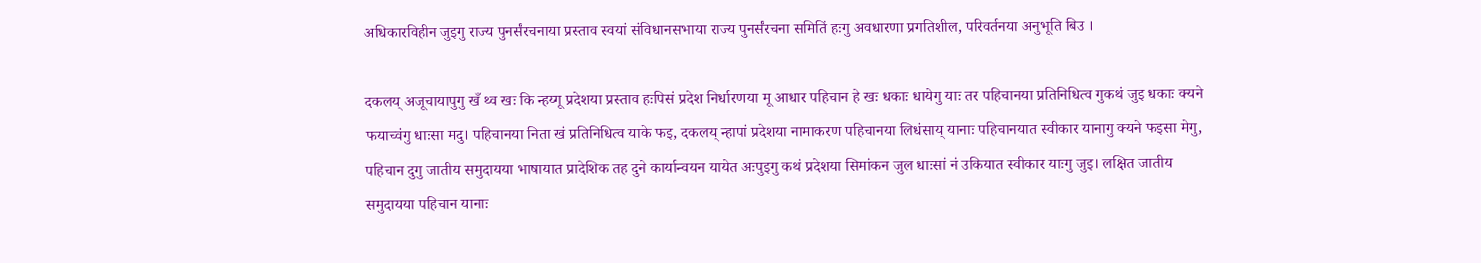अधिकारविहीन जुइगु राज्य पुनर्संरचनाया प्रस्ताव स्वयां संविधानसभाया राज्य पुनर्संरचना समितिं हःगु अवधारणा प्रगतिशील, परिवर्तनया अनुभूति बिउ ।

दकलय् अजूचायापुगु खँ थ्व खः कि न्हय्गू प्रदेशया प्रस्ताव हःपिसं प्रदेश निर्धारणया मू आधार पहिचान हे खः धकाः धायेगु याः तर पहिचानया प्रतिनिधित्व गुकथं जुइ धकाः क्यने फयाच्वंगु धाःसा मदु। पहिचानया निता खं प्रतिनिधित्व याके फइ, दकलय् न्हापां प्रदेशया नामाकरण पहिचानया लिधंसाय् यानाः पहिचानयात स्वीकार यानागु क्यने फइसा मेगु, पहिचान दुगु जातीय समुदायया भाषायात प्रादेशिक तह दुने कार्यान्वयन यायेत अःपुइगु कथं प्रदेशया सिमांकन जुल धाःसां नं उकियात स्वीकार याःगु जुइ। लक्षित जातीय समुदायया पहिचान यानाः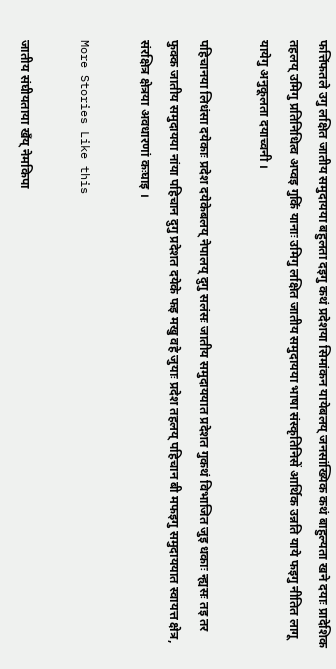फत्तिंफतले उगु लक्षित जातीय समुदायया बहुलता दइगु कथं प्रदेशया सिमांकन यायेबलय् जनसांख्यिक कथं बाहुल्यता खने दयाः प्रादेशिक तहलय् उमिगु प्रतिनिधित्व अप्वइ गुकिं यानाः उमिगु लक्षित जातीय समुदायया भाषा संस्कृतिनिसें आर्थिक उन्नति याये फइगु नीतित लागू यायेगु अनुकूलता दयाच्वनी ।

पहिचानया लिधंसा दयेकाः प्रदेश दयेकेबलय् नेपालय् दुगु सलंसः जातीय समुदाययात प्रदेशत गुकथं विभाजित जुइ धकाः न्ह्यसः तइ तर फुक्क जातीय समुदायया नांया पहिचान दुगु प्रदेशत दयेके फइ मखु वहे जुयाः प्रदेश तहलय् पहिचान बी मफइगु समुदाययात स्वायत्त क्षेत्र, संरक्षित्र क्षेत्रया अवधारणां कःघाइ ।

More Stories Like this

जातीय संघीयताया खँय् नेमकिपा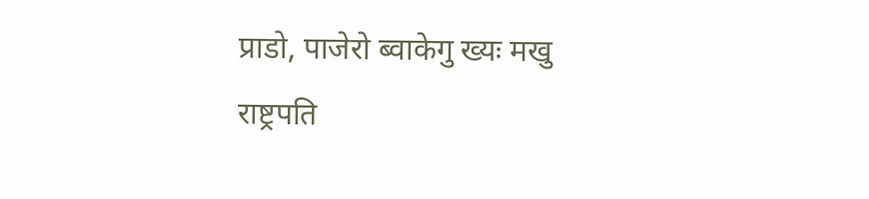प्राडो, पाजेरो ब्वाकेगु ख्यः मखु
राष्ट्रपति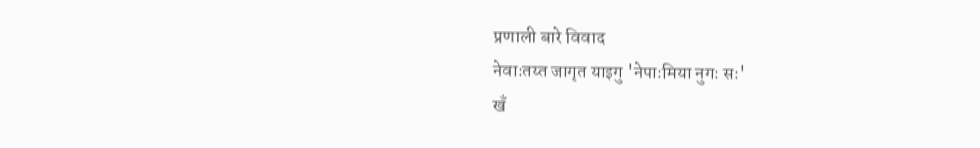प्रणाली बारे विवाद
नेवाःतय्त जागृत याइगु 'नेपाःमिया नुगः सः'
खँ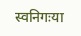स्वनिगःया